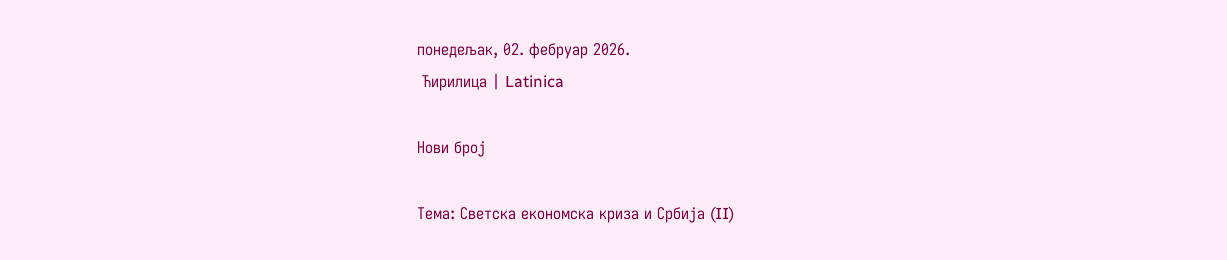понедељак, 02. фебруар 2026.
 Ћирилица | Latinica

Нови број

Тема: Светска економска криза и Србија (II)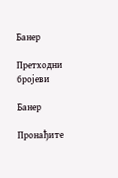Банер

Претходни бројеви

Банер

Пронађите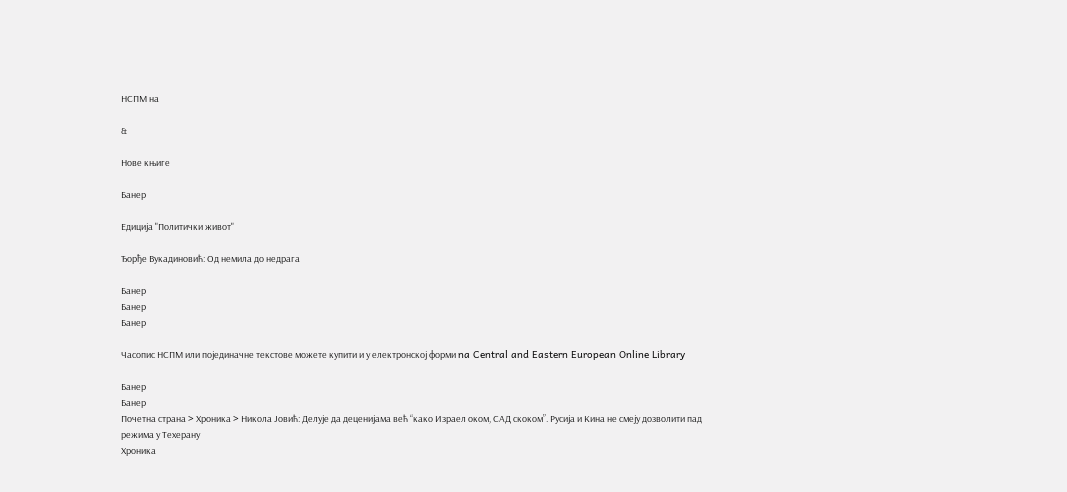НСПМ на

&

Нове књиге

Банер

Едиција "Политички живот"

Ђорђе Вукадиновић: Од немила до недрага

Банер
Банер
Банер

Часопис НСПМ или појединачне текстове можете купити и у електронској форми na Central and Eastern European Online Library

Банер
Банер
Почетна страна > Хроника > Никола Јовић: Делује да деценијама већ “како Израел оком, САД скоком”. Русија и Кина не смеју дозволити пад режима у Техерану
Хроника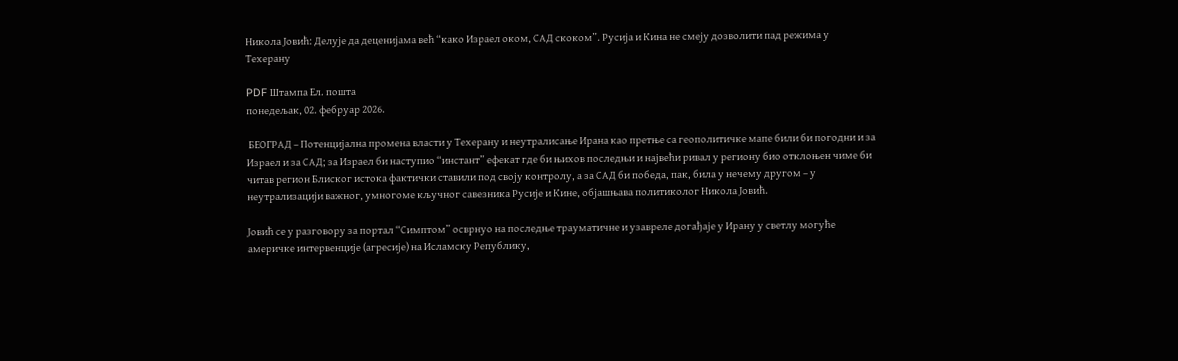Никола Јовић: Делује да деценијама већ “како Израел оком, САД скоком”. Русија и Кина не смеју дозволити пад режима у Техерану

PDF Штампа Ел. пошта
понедељак, 02. фебруар 2026.

 БЕОГРАД – Потенцијална промена власти у Техерану и неутралисање Ирана као претње са геополитичке мапе били би погодни и за Израел и за САД; за Израел би наступио “инстант” ефекат где би њихов последњи и највећи ривал у региону био отклоњен чиме би читав регион Блиског истока фактички ставили под своју контролу, а за САД би победа, пак, била у нечему другом – у неутрализацији важног, умногоме кључног савезника Русије и Кине, објашњава политиколог Никола Јовић.

Јовић се у разговору за портал “Симптом” осврнуо на последње трауматичне и узавреле догађаје у Ирану у светлу могуће америчке интервенције (агресије) на Исламску Републику,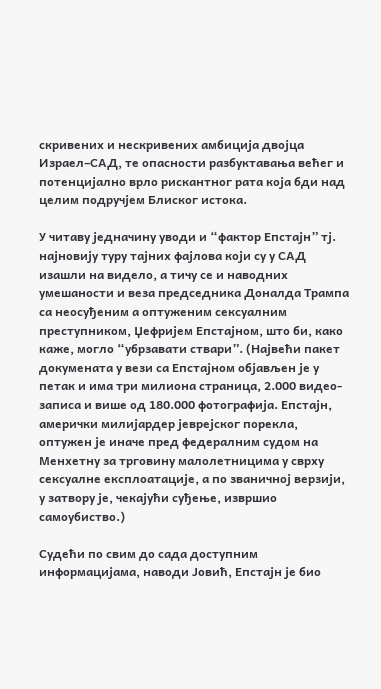скривених и нескривених амбиција двојца Израел–САД, те опасности разбуктавања већег и потенцијално врло рискантног рата која бди над целим подручјем Блиског истока.

У читаву једначину уводи и “фактор Епстајн” тј. најновију туру тајних фајлова који су у САД изашли на видело, а тичу се и наводних умешаности и веза председника Доналда Трампа са неосуђеним а оптуженим сексуалним преступником, Џефријем Епстајном, што би, како каже, могло “убрзавати ствари”. (Највећи пакет докумената у вези са Епстајном објављен је у петак и има три милиона страница, 2.000 видео-записа и више од 180.000 фотографија. Епстајн, амерички милијардер јеврејског порекла, оптужен је иначе пред федералним судом на Менхетну за трговину малолетницима у сврху сексуалне експлоатације, а по званичној верзији, у затвору је, чекајући суђење, извршио самоубиство.)

Судећи по свим до сада доступним информацијама, наводи Јовић, Епстајн је био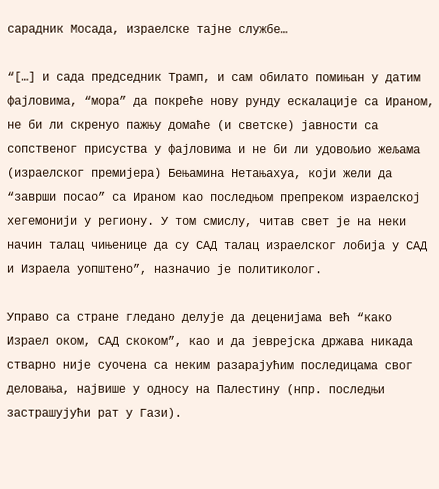сарадник Мосада, израелске тајне службе…

“[…] и сада председник Трамп, и сам обилато помињан у датим фајловима, “мора” да покреће нову рунду ескалације са Ираном, не би ли скренуо пажњу домаће (и светске) јавности са сопственог присуства у фајловима и не би ли удовољио жељама (израелског премијера) Бењамина Нетањахуа, који жели да “заврши посао” са Ираном као последњом препреком израелској хегемонији у региону. У том смислу, читав свет је на неки начин талац чињенице да су САД талац израелског лобија у САД и Израела уопштено”, назначио је политиколог.

Управо са стране гледано делује да деценијама већ “како Израел оком, САД скоком”, као и да јеврејска држава никада стварно није суочена са неким разарајућим последицама свог деловања, највише у односу на Палестину (нпр. последњи застрашујући рат у Гази).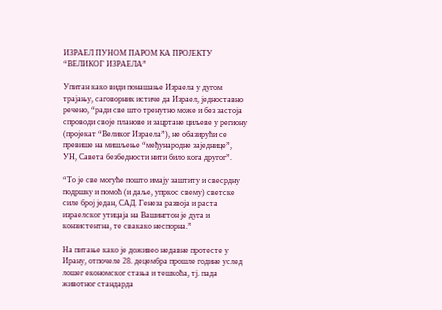ИЗРАЕЛ ПУНОМ ПАРОМ КА ПРОЈЕКТУ “ВЕЛИКОГ ИЗРАЕЛА”

Упитан како види понашање Израела у дугом трајању, саговорник истиче да Израел, једноставно речено, “ради све што тренутно може и без застоја спроводи своје планове и зацртане циљеве у региону (пројекат “Великог Израела”), не обазирући се превише на мишљење “међународне заједнице”, УН, Савета безбедности нити било кога другог”.

“То је све могуће пошто имају заштиту и свесрдну подршку и помоћ (и даље, упркос свему) светске силе број један, САД. Генеза развоја и раста израелског утицаја на Вашингтон је дуга и конзистентна, те свакако неспорна.”

На питање како је доживео недавне протесте у Ирану, отпочеле 28. децембра прошле године услед лошег економског стања и тешкоћа, тј. пада животног стандарда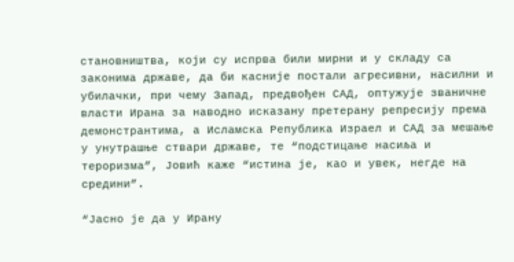становништва, који су испрва били мирни и у складу са законима државе, да би касније постали агресивни, насилни и убилачки, при чему Запад, предвођен САД, оптужује званичне власти Ирана за наводно исказану претерану репресију према демонстрантима, а Исламска Република Израел и САД за мешање у унутрашње ствари државе, те “подстицање насиља и тероризма”, Јовић каже “истина је, као и увек, негде на средини”.

“Јасно је да у Ирану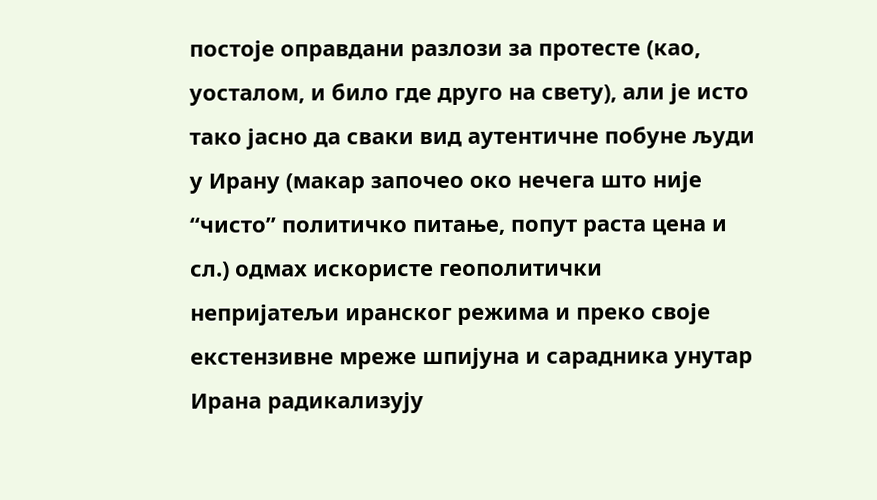постоје оправдани разлози за протесте (као, уосталом, и било где друго на свету), али је исто тако јасно да сваки вид аутентичне побуне људи у Ирану (макар започео око нечега што није “чисто” политичко питање, попут раста цена и сл.) одмах искористе геополитички непријатељи иранског режима и преко своје екстензивне мреже шпијуна и сарадника унутар Ирана радикализују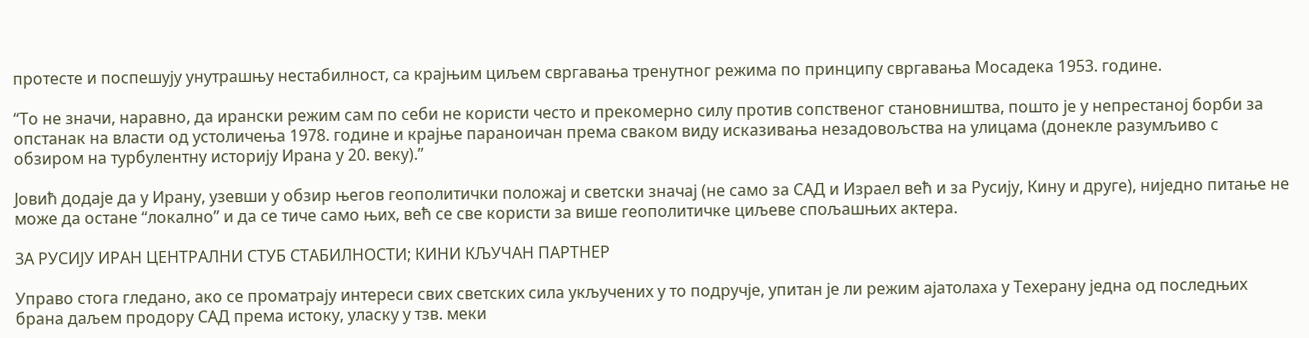протесте и поспешују унутрашњу нестабилност, са крајњим циљем свргавања тренутног режима по принципу свргавања Мосадека 1953. године.

“То не значи, наравно, да ирански режим сам по себи не користи често и прекомерно силу против сопственог становништва, пошто је у непрестаној борби за опстанак на власти од устоличења 1978. године и крајње параноичан према сваком виду исказивања незадовољства на улицама (донекле разумљиво с обзиром на турбулентну историју Ирана у 20. веку).”

Јовић додаје да у Ирану, узевши у обзир његов геополитички положај и светски значај (не само за САД и Израел већ и за Русију, Кину и друге), ниједно питање не може да остане “локално” и да се тиче само њих, већ се све користи за више геополитичке циљеве спољашњих актера.

ЗА РУСИЈУ ИРАН ЦЕНТРАЛНИ СТУБ СТАБИЛНОСТИ; КИНИ КЉУЧАН ПАРТНЕР

Управо стога гледано, ако се проматрају интереси свих светских сила укључених у то подручје, упитан је ли режим ајатолаха у Техерану једна од последњих брана даљем продору САД према истоку, уласку у тзв. меки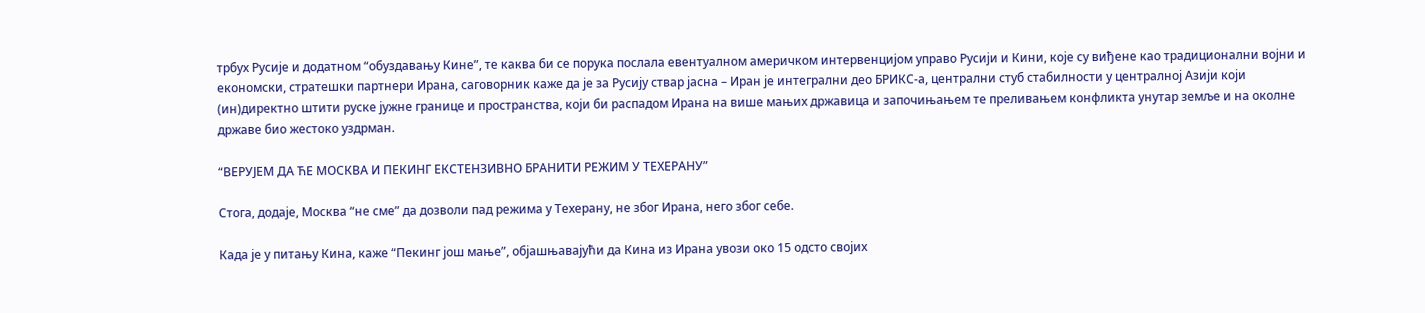трбух Русије и додатном “обуздавању Кине”, те каква би се порука послала евентуалном америчком интервенцијом управо Русији и Кини, које су виђене као традиционални војни и економски, стратешки партнери Ирана, саговорник каже да је за Русију ствар јасна – Иран је интегрални део БРИКС-а, централни стуб стабилности у централној Азији који (ин)директно штити руске јужне границе и пространства, који би распадом Ирана на више мањих државица и започињањем те преливањем конфликта унутар земље и на околне државе био жестоко уздрман.

“ВЕРУЈЕМ ДА ЋЕ МОСКВА И ПЕКИНГ ЕКСТЕНЗИВНО БРАНИТИ РЕЖИМ У ТЕХЕРАНУ”

Стога, додаје, Москва “не сме” да дозволи пад режима у Техерану, не због Ирана, него због себе.

Када је у питању Кина, каже “Пекинг још мање”, објашњавајући да Кина из Ирана увози око 15 одсто својих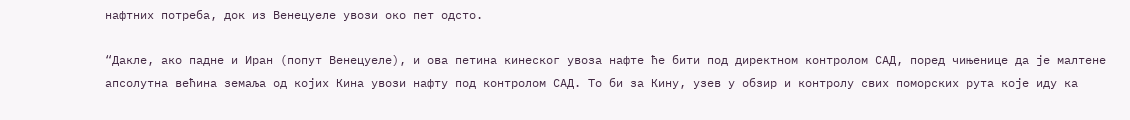нафтних потреба, док из Венецуеле увози око пет одсто.

“Дакле, ако падне и Иран (попут Венецуеле), и ова петина кинеског увоза нафте ће бити под директном контролом САД, поред чињенице да је малтене апсолутна већина земаља од којих Кина увози нафту под контролом САД. То би за Кину, узев у обзир и контролу свих поморских рута које иду ка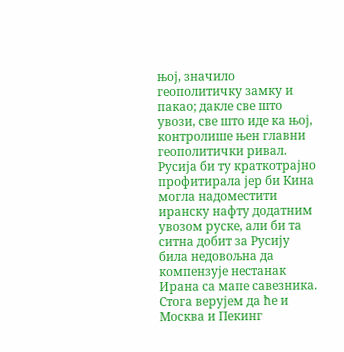њој, значило геополитичку замку и пакао; дакле све што увози, све што иде ка њој, контролише њен главни геополитички ривал. Русија би ту краткотрајно профитирала јер би Кина могла надоместити иранску нафту додатним увозом руске, али би та ситна добит за Русију била недовољна да компензује нестанак Ирана са мапе савезника. Стога верујем да ће и Москва и Пекинг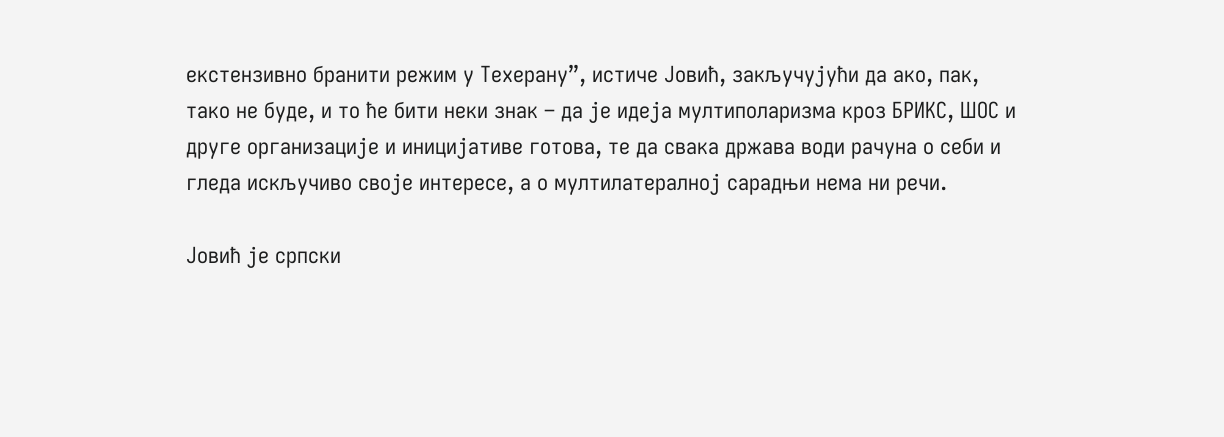екстензивно бранити режим у Техерану”, истиче Јовић, закључујући да ако, пак, тако не буде, и то ће бити неки знак – да је идеја мултиполаризма кроз БРИКС, ШОС и друге организације и иницијативе готова, те да свака држава води рачуна о себи и гледа искључиво своје интересе, а о мултилатералној сарадњи нема ни речи.

Јовић је српски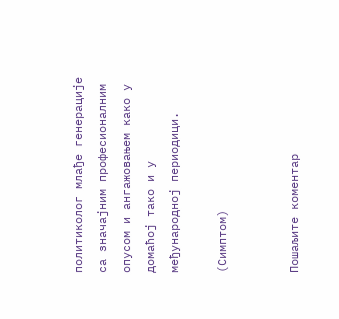политиколог млађе генерације са значајним професионалним опусом и ангажовањем како у домаћој тако и у међународној периодици.

(Симптом)


Пошаљите коментар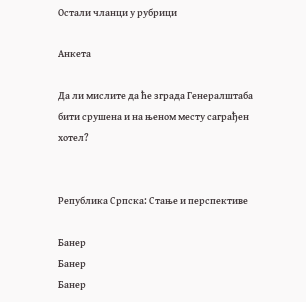Остали чланци у рубрици

Анкета

Да ли мислите да ће зграда Генералштаба бити срушена и на њеном месту саграђен хотел?


Република Српска: Стање и перспективе

Банер
Банер
Банер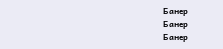Банер
Банер
Банер